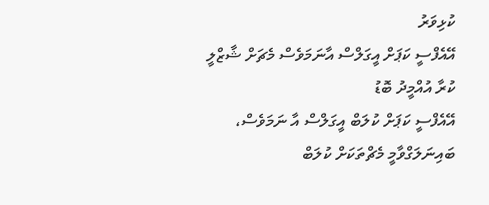ކުޅިވަރު
އޭއެފްސީ ކަޕަށް އީގަލްސް އާނަމަވެސް މެޗަށް ޝާޒްލީ ކުރާ އުއްމީދު ބޮޑު
އޭއެފްސީ ކަޕަށް ކުލަބް އީގަލްސް އާ ނަމަވެސް، ބައިނަލަގްވާމީ މެޗްތަކަށް ކުލަބް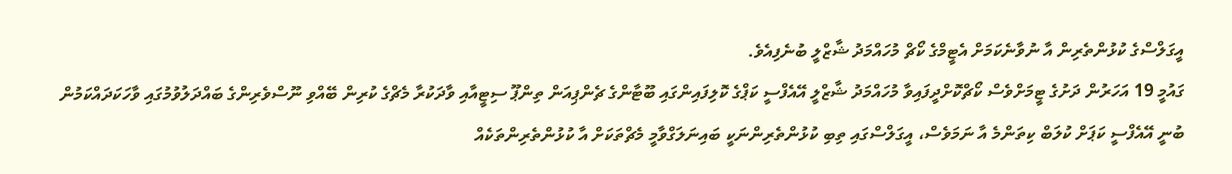އީގަލްސްގެ ކުޅުންތެރިން އާ ނުވާނެކަމަށް އެޓީމްގެ ކޯޗް މުހައްމަދު ޝާޒްލީ ބުނެފިއެވެ.
ގައުމީ 19 އަހަރުން ދަށުގެ ޓީމަށްވެސް ކޯޗްކޮށްދީފައިވާ މުހައްމަދު ޝާޒްލީ އޭއެފްސީ ކަޕްގެ ކޮލިފައިންގައި ބޫޓާންގެ ޗެންޕިއަން ތިންޕޫ ސިޓީއާއި ވާދަކުރާ މެޗްގެ ކުރިން ބޭއްވި ނޫސްވެރިންގެ ބައްދަލުވުމުގައި ވާހަކަދައްކަމުން ބުނީ އޭއެފްސީ ކަޕަށް ކުލަބް ކިތަންމެ އާ ނަމަވެސް، އީގަލްސްގައި ތިބި ކުޅުންތެރިންނަކީ ބައިނަލަގްވާމީ މެޗްތަކަށް އާ ކުޅުންތެރިންތަކެއް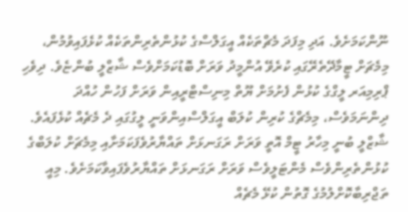ނޫންކަމަށެވެ. އަދި މިފަދަ މެޗްތަކެއް އީގަލްސްގެ ކުޅުންތެރިންތަކެއް ކުޅެފައިވުމުން، މިމެޗަށް ޓީމާދޭތެރޭގައި ކުރެވޭ އުންމީދު ވަރަށް ބޮޑުކަމަށްވެސް ޝާޒްލީ ބުންޏެވެ. ދިވެހި ޕްރިމިއަރ ލީގްގެ ކުޅުން ފެށުމަށް ޔޫތް މިނިސްޓްރީއިން ވަރަށް ފަހުން ހުއްދަ ދިންނަމަވެސް، މިމެޗްގެ ކުރިން ކުލަބް އީގަލްސްއިންވަނީ ލީގުގައި ދެ މެޗެއް ކުޅެފައެވެ. ޝާޒްލީ ބުނީ މިހާރު ޓީމް އޮތީ ވަރަށް ރަގަނޅަށް ތައްޔާރުވެފަކަމަށާއި މިމެޗަށް ކުލަބްގެ ކުޅުންތެރިންވެސް މެންޓަލީވެސް ވަރަށް ރަގަނޅަށް ތައްޔާރުވެފައިވާކަމަށެވެ. މިއީ ތަޖްރިބާކޮށްލުމުގެ ގޮތުން ކުޅޭ މެޗެއް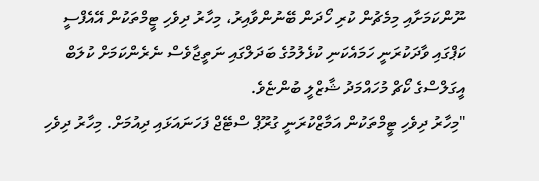ނޫންކަމަށާއި މިމެޗުން ކުރި ހޯދަން ބޭނުންވާއިރު، މިހާރު ދިވެހި ޓީމްތަކުން އޭއެފްސީ ކަޕްގައި ވާދަކުރަނީ ހަމައެކަނި ކުޅެލުމުގެ ބަދަލްގައި ނަތީޖާވެސް ނެރެންކަމަށް ކުލަބް އީގަލްސްގެ ކޯޗް މުހައްމަދު ޝާޒްލީ ބުންޏެވެ.
"މިހާރު ދިވެހި ޓީމްތަކުން އަމާޒްކުރަނީ ގުރޫޕް ސްޓޭޖް ފަހަނައަޅައި ދިއުމަށް. މިހާރު ދިވެހި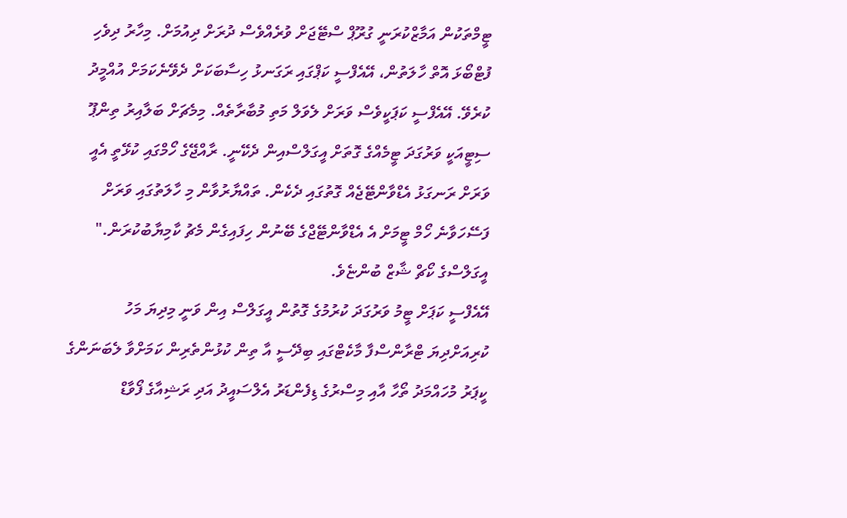ޓީމްތަކުން އަމާޒްކުރަނީ ގުރޫޕް ސްޓޭޖަށް ވުރެއްވެސް ދުރަށް ދިއުމަށް. މިހާރު ދިވެހި ފުޓްބޯޅަ އޮތް ހާލަތުން، އޭއެފްސީ ކަޕްގައި ރަގަނޅު ހިސާބަކަށް ދެވޭނެކަމަށް އުއްމީދު ކުރެވޭ. އޭއެފްސީ ކަޕަކީވެސް ވަރަށް ލެވަލް މަތި މުބާރާތެއް. މިމެޗަށް ބަލާއިރު ތިންޕޫ ސިޓީއަކީ ވަރުގަދަ ޓީމެއްގެ ގޮތަށް އީގަލްސްއިން ދެކޭނީ. ރާއްޖޭގެ ހޯމްގައި ކުޅޭތީ އެއީ ވަރަށް ރަނގަޅު އެޑްވާންޓޭޖެއް ގޮތުގައި ދެކެން. ތައްޔާރުވާން މި ހާލަތުގައި ވަރަށް ފަސޭހަވާނެ ހޯމް ޓީމަށް އެ އެޑްވާންޓޭޖްގެ ބޭނުން ހިފައިގެން މެޗު ކާމިޔާބުކުރަން." އީގަލްސްގެ ކޯޗް ޝާޒް ބުންޏެވެ.
އޭއެފްސީ ކަޕަށް ޓީމު ވަރުގަދަ ކުރުމުގެ ގޮތުން އީގަލްސް އިން ވަނީ މިދިޔަ މަހު ކުރިއަށްދިޔަ ޓްރާންސްފާ މާކެޓްގައި ބިދޭސީ އާ ތިން ކުޅުންތެރިން ކަމަށްވާ ލެބަނަންގެ ކީޕަރު މުހައްމަދު ތޯހާ އާއި މިސްރުގެ ޑިފެންޑަރު އެލްސައީދު އަދި ރަޝިއާގެ ފޯވާޑް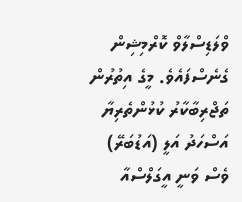ވްލަޑިސްލާވް ކޮރްމިޝިން ގެނެސްފައެވެ. މީގެ އިތުރުން ތަޖްރިބާކާރު ކުޅުންތެރިޔާ އަސްހަދު އަލީ (އަޑުބަރޭ) ވެސް ވަނީ އީގަލްސްއާ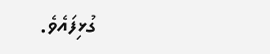ގުޅިފައެވެ.